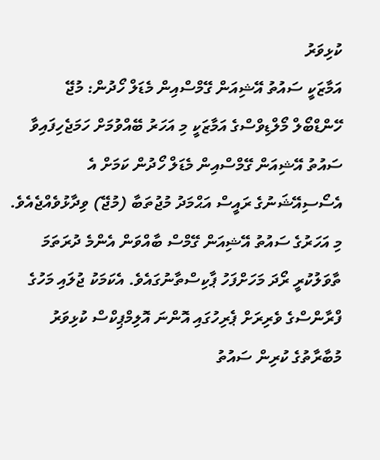ކުޅިވަރު
އަމާޒަކީ ސައުތު އޭޝިއަން ގޭމްސްއިން މެޑަލް ހޯދުން: މުޖޭ
ހޭންޑްބޯލް މޯލްޑިވްސްގެ އަމާޒަކީ މި އަހަރު ބޭއްވުމަށް ހަމަޖެހިފައިވާ ސައުތު އޭޝިއަން ގޭމްސްއިން މެޑަލް ހޯދުން ކަމަށް އެ އެސޯސިއޭޝަނުގެ ރައީސް އަޙްމަދު މުޖުތަބާ (މުޖޭ) ވިދާޅުވެއްޖެއެވެ.
މި އަހަރުގެ ސައުތު އޭޝިއަން ގޭމްސް ބާއްވަން އެންމެ ދުރަތަމަ ތާވަލުކުރީ ރޯދަ މަހަށްފަހު ޕާކިސްތާނުގައެވެ. އެކަމަކު ޖުލައި މަހުގެ ފްރާންސްގެ ވެރިރަށް ޕެރިހުގައި އޮންނަ އޮލިމްޕިކްސް ކުޅިވަރު މުބާރާތުގެ ކުރިން ސައުތު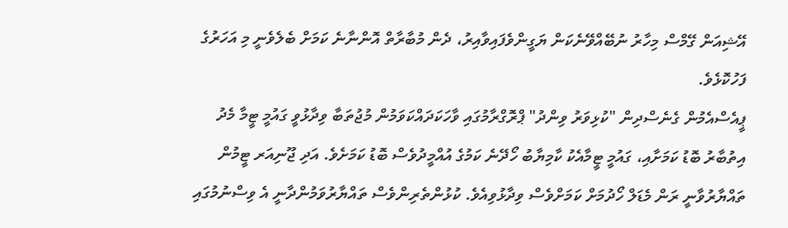އޭޝިއަން ގޭމްސް މިހާރު ނުބޭއްވޭނެކަން ޔަގީންވެފައިވާއިރު، ދެން މުބާރާތް އޮންނާނެ ކަމަށް ބެލެވެނީ މި އަހަރުގެ ފަހުކޮޅެވެ.
ޕީއެސްއެމުން ގެނެސްދިން "ކުޅިވަރު ވިންދު" ޕްރޮގްރާމުގައި ވާހަކަދައްކަވަމުން މުޖުތަބާ ވިދާޅުވީ ގައުމީ ޓީމާ މެދު އިތުބާރު ބޮޑު ކަމަށާއި، ގައުމީ ޓީމާއެކު ކާމިޔާބު ހޯދޭނެ ކަމުގެ އުއްމީދުވެސް ބޮޑު ކަމަށެވެ. އަދި ޖޫނިއަރ ޓީމުން ތައްޔާރުވާނީ ރަން މެޑަލް ހޯދުމަށް ކަމަށްވެސް ވިދާޅުވިއެވެ. ކުޅުންތެރިންވެސް ތައްޔާރުވަމުންދާނީ އެ ވިސްނުމުގައި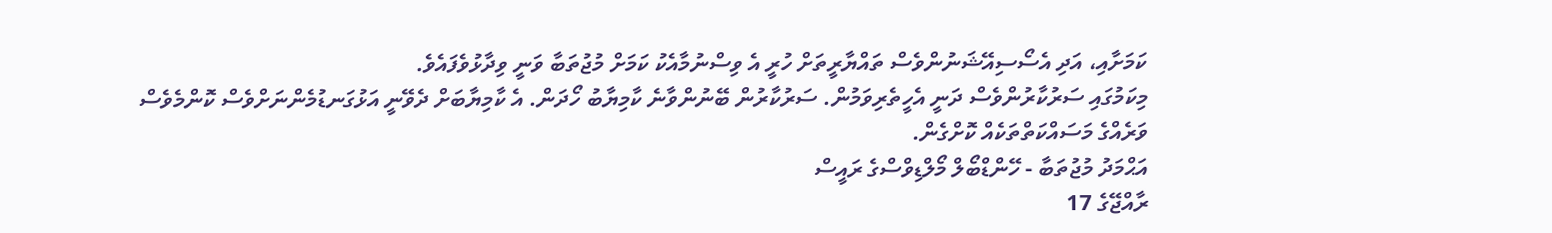ކަމަށާއި، އަދި އެސޯސިއޭޝަނުންވެސް ތައްޔާރީތަށް ހުރީ އެ ވިސްނުމާއެކު ކަމަށް މުޖުތަބާ ވަނީ ވިދާޅުވެފައެވެ.
މިކަމުގައި ސަރުކާރުންވެސް ދަނީ އެހީތެރިވަމުން. ސަރުކާރުން ބޭނުންވާނެ ކާމިޔާބު ހޯދަން. އެ ކާމިޔާބަށް ދެވޭނީ އަޅުގަނޑުމެންނަށްވެސް ކޮންމެވެސް ވަރެއްގެ މަސައްކަތްތަކެއް ކޮށްގެން.
އަޙްމަދު މުޖުތަބާ - ހޭންޑްބޯލް މޯލްޑިވްސްގެ ރައީސް
ރާއްޖޭގެ 17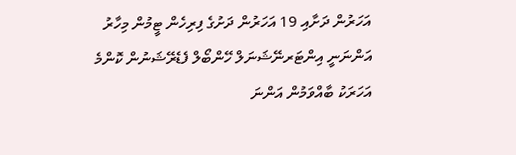އަހަރުން ދަށާއި 19 އަހަރުން ދަށުގެ ފިރިހެން ޓީމުން މިހާރު އަންނަނީ އިންޓަރނޭޝަނަލް ހޭންބޯލް ފެޑެރޭޝަނުން ކޮންމެ އަހަރަކު ބާއްވަމުން އަންނަ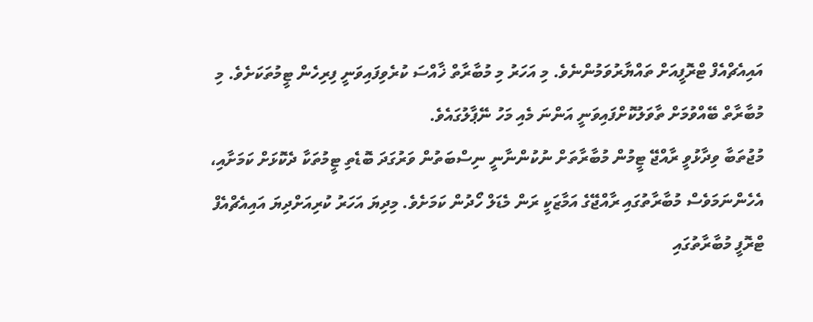އައިއެޗްއެފް ޓްރޮފީއަށް ތައްޔާރުވަމުންނެވެ. މި އަހަރު މި މުބާރާތް ޚާއްސަ ކުރެވިފައިވަނީ ފިރިހެން ޓީމުތަކަށެވެ. މި މުބާރާތް ބޭއްވުމަށް ތާވަލުކޮށްފައިވަނީ އަންނަ މެއި މަހު ނޭޕާލުގައެވެ.
މުޖުތަބާ ވިދާޅުވީ ރާއްޖޭ ޓީމުން މުބާރާތަށް ނުކުންނާނީ ނިސްބަތުން ވަރުގަދަ ބޮޑެތި ޓީމުތަކާ ދެކޮޅަށް ކަމަށާއި، އެހެންނަމަވެސް މުބާރާތުގައި ރާއްޖޭގެ އަމާޒަކީ ރަން މެޑަލް ހޯދުން ކަމަށެވެ. މިދިޔަ އަހަރު ކުރިއަށްދިޔަ އައިއެޗްއެފް ޓްރޮފީ މުބާރާތުގައި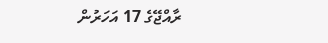ރާއްޖޭގެ 17 އަހަރުން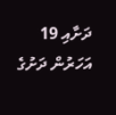ދަށާއި 19 އަހަރުން ދަށުގެ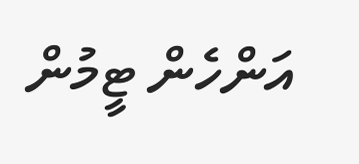އަންހެން ޓީމުން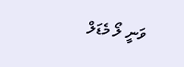ވަނީ ލޯ މެޑަލް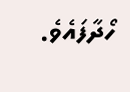ހޯދާފައެވެ.